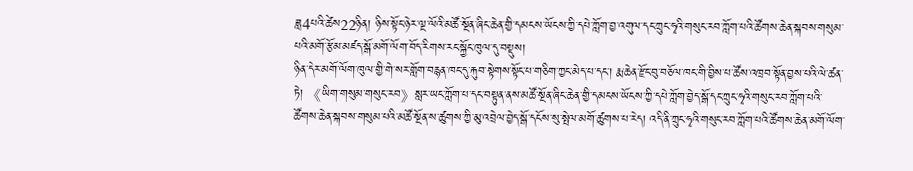ཟླ4པའི་ཚེས22ཉིན། ཉིས་སྟོང་ཉེར་ལྔ་ལོའི་མཚོ་སྔོན་ཞིང་ཆེན་གྱི་དམངས་ཡོངས་ཀྱི་དཔེ་ཀློག་བྱ་འགུལ་དང་ཀྲུང་ཧྭའི་གསུང་རབ་ཀློག་པའི་ཚོགས་ཆེན་སྐབས་གསུམ་པའི་མགོ་རྩོམ་མཛད་སྒོ་མགོ་ལོག་བོད་རིགས་རང་སྐྱོང་ཁུལ་དུ་བསྡུས།
ཉིན་དེར་མགོ་ལོག་ཁུལ་གྱི་གེ་སར་གློག་བརྙན་ཁང་དུ་རྐུབ་སྟེགས་སྟོང་པ་གཅིག་ཀྱང་མེད་པ་དང་། རྨ་ཆེན་རྫོང་བུ་བཅོལ་ཁང་གི་བྱིས་པ་ཚོས་འཁྲབ་སྟོན་བྱས་པའི་ལེ་ཚན་ཏེ། 《ཡིག་གསུམ་གསུང་རབ》སླར་ཡང་ཀློག་པ་དང་བསྟུན་ནས་མཚོ་སྔོན་ཞིང་ཆེན་གྱི་དམངས་ཡོངས་ཀྱི་དཔེ་ཀློག་བྱེད་སྒོ་དང་ཀྲུང་ཧྭའི་གསུང་རབ་ཀློག་པའི་ཚོགས་ཆེན་སྐབས་གསུམ་པའི་མཚོ་སྔོན་ས་ཚུགས་ཀྱི་མུ་འབྲེལ་བྱེད་སྒོ་དངོས་སུ་སྤེལ་མགོ་ཚུགས་པ་རེད། འདི་ནི་ཀྲུང་ཧྭའི་གསུང་རབ་ཀློག་པའི་ཚོགས་ཆེན་མགོ་ལོག་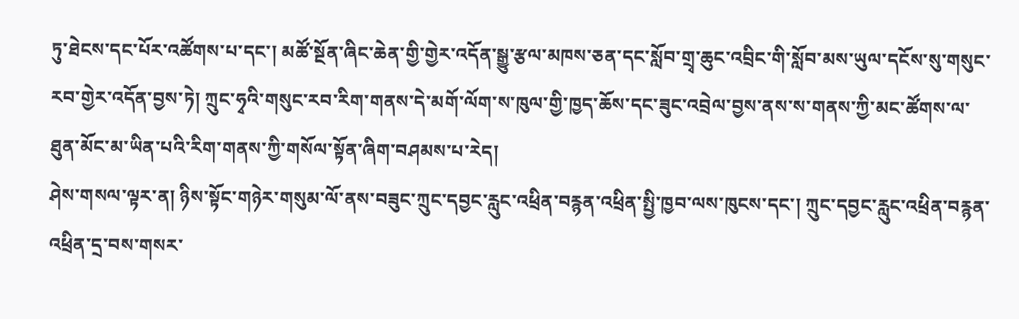ཏུ་ཐེངས་དང་པོར་འཚོགས་པ་དང་། མཚོ་སྔོན་ཞིང་ཆེན་གྱི་གྱེར་འདོན་སྒྱུ་རྩལ་མཁས་ཅན་དང་སློབ་གྲྭ་ཆུང་འབྲིང་གི་སློབ་མས་ཡུལ་དངོས་སུ་གསུང་རབ་གྱེར་འདོན་བྱས་ཏེ། ཀྲུང་ཧྭའི་གསུང་རབ་རིག་གནས་དེ་མགོ་ལོག་ས་ཁུལ་གྱི་ཁྱད་ཆོས་དང་ཟུང་འབྲེལ་བྱས་ནས་ས་གནས་ཀྱི་མང་ཚོགས་ལ་ཐུན་མོང་མ་ཡིན་པའི་རིག་གནས་ཀྱི་གསོལ་སྟོན་ཞིག་བཤམས་པ་རེད།
ཤེས་གསལ་ལྟར་ན། ཉིས་སྟོང་གཉེར་གསུམ་ལོ་ནས་བཟུང་ཀྲུང་དབྱང་རླུང་འཕྲིན་བརྙན་འཕྲིན་སྤྱི་ཁྱབ་ལས་ཁུངས་དང་། ཀྲུང་དབྱང་རླུང་འཕྲིན་བརྙན་འཕྲིན་དྲ་བས་གསར་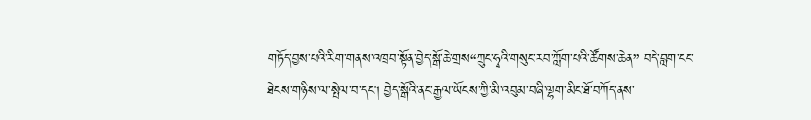གཏོད་བྱས་པའི་རིག་གནས་འཁྲབ་སྟོན་བྱེད་སྒོ་ཆེ་གྲས“ཀྲུང་ཧྭའི་གསུང་རབ་ཀློག་པའི་ཚོགས་ཆེན” བདེ་བླག་ངང་ཐེངས་གཉིས་ལ་སྤེལ་བ་དང། བྱེད་སྒོའི་ནང་རྒྱལ་ཡོངས་ཀྱི་མི་འབུམ་བཞི་ལྷག་མིང་ཐོ་བཀོད་ནས་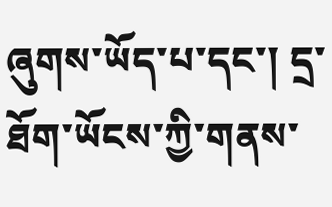ཞུགས་ཡོད་པ་དང་། དྲ་ཐོག་ཡོངས་ཀྱི་གནས་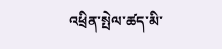འཕྲིན་སྤེལ་ཚད་མི་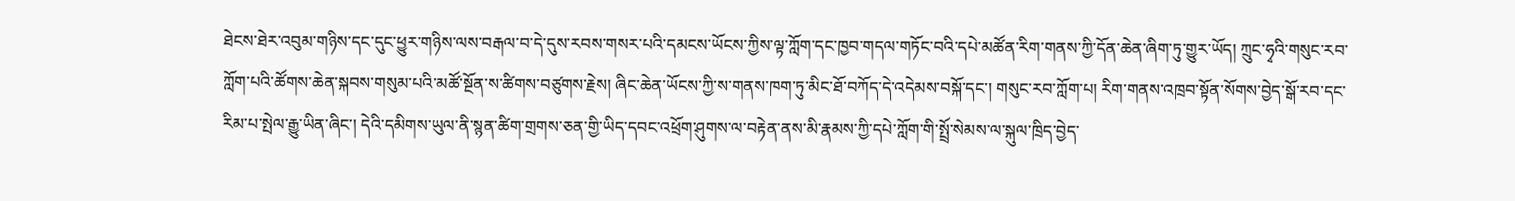ཐེངས་ཐེར་འབུམ་གཉིས་དང་དུང་ཕྱུར་གཉིས་ལས་བརྒལ་བ་དེ་དུས་རབས་གསར་པའི་དམངས་ཡོངས་ཀྱིས་ལྟ་ཀློག་དང་ཁྱབ་གདལ་གཏོང་བའི་དཔེ་མཚོན་རིག་གནས་ཀྱི་དོན་ཆེན་ཞིག་ཏུ་གྱུར་ཡོད། ཀྲུང་ཧྭའི་གསུང་རབ་ཀློག་པའི་ཚོགས་ཆེན་སྐབས་གསུམ་པའི་མཚོ་སྔོན་ས་ཚིགས་བཙུགས་རྗེས། ཞིང་ཆེན་ཡོངས་ཀྱི་ས་གནས་ཁག་ཏུ་མིང་ཐོ་བཀོད་དེ་འདེམས་བསྐོ་དང་། གསུང་རབ་ཀློག་པ། རིག་གནས་འཁྲབ་སྟོན་སོགས་བྱེད་སྒོ་རབ་དང་རིམ་པ་སྤེལ་རྒྱུ་ཡིན་ཞིང་། དེའི་དམིགས་ཡུལ་ནི་སྙན་ཚིག་གྲགས་ཅན་གྱི་ཡིད་དབང་འཕྲོག་ཤུགས་ལ་བརྟེན་ནས་མི་རྣམས་ཀྱི་དཔེ་ཀློག་གི་སྤྲོ་སེམས་ལ་སྐུལ་ཁྲིད་བྱེད་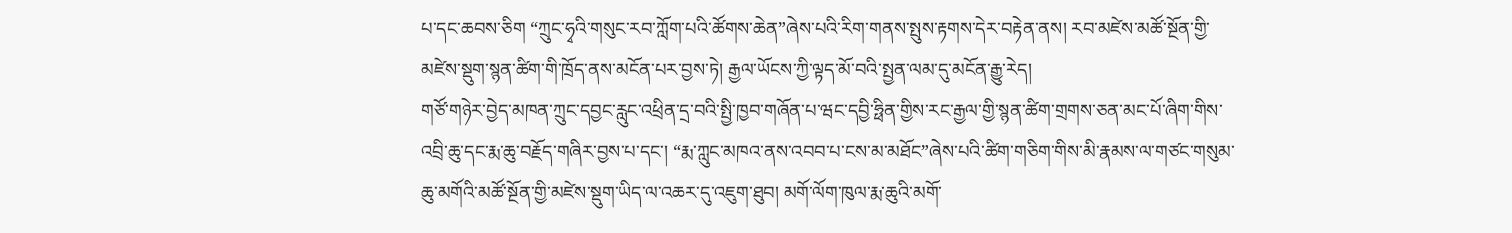པ་དང་ཆབས་ཅིག “ཀྲུང་ཧྭའི་གསུང་རབ་ཀློག་པའི་ཚོགས་ཆེན”ཞེས་པའི་རིག་གནས་སྤུས་རྟགས་དེར་བརྟེན་ནས། རབ་མཛེས་མཚོ་སྔོན་གྱི་མཛེས་སྡུག་སྙན་ཚིག་གི་ཁྲོད་ནས་མངོན་པར་བྱས་ཏེ། རྒྱལ་ཡོངས་ཀྱི་ལྟད་མོ་བའི་སྤྱན་ལམ་དུ་མངོན་རྒྱུ་རེད།
གཙོ་གཉེར་བྱེད་མཁན་ཀྲུང་དབྱང་རླུང་འཕྲིན་དྲ་བའི་སྤྱི་ཁྱབ་གཞོན་པ་ཝང་དབྱི་ཧྥིན་གྱིས་རང་རྒྱལ་གྱི་སྙན་ཚིག་གྲགས་ཅན་མང་པོ་ཞིག་གིས་འབྲི་ཆུ་དང་རྨ་ཆུ་བརྗོད་གཞིར་བྱས་པ་དང་། “རྨ་ཀླུང་མཁའ་ནས་འབབ་པ་ངས་མ་མཐོང”ཞེས་པའི་ཚིག་གཅིག་གིས་མི་རྣམས་ལ་གཙང་གསུམ་ཆུ་མགོའི་མཚོ་སྔོན་གྱི་མཛེས་སྡུག་ཡིད་ལ་འཆར་དུ་འཇུག་ཐུབ། མགོ་ལོག་ཁུལ་རྨ་ཆུའི་མགོ་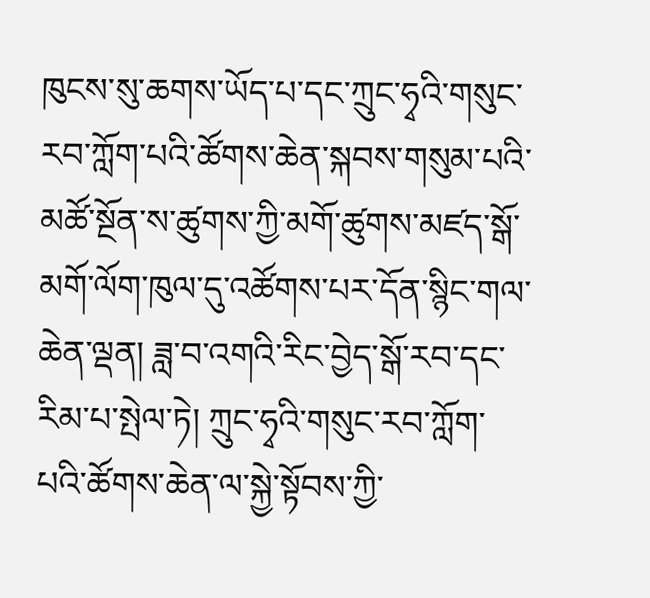ཁུངས་སུ་ཆགས་ཡོད་པ་དང་ཀྲུང་ཧྭའི་གསུང་རབ་ཀློག་པའི་ཚོགས་ཆེན་སྐབས་གསུམ་པའི་མཚོ་སྔོན་ས་ཚུགས་ཀྱི་མགོ་ཚུགས་མཛད་སྒོ་མགོ་ལོག་ཁུལ་དུ་འཚོགས་པར་དོན་སྙིང་གལ་ཆེན་ལྡན། ཟླ་བ་འགའི་རིང་བྱེད་སྒོ་རབ་དང་རིམ་པ་སྤེལ་ཏེ། ཀྲུང་ཧྭའི་གསུང་རབ་ཀློག་པའི་ཚོགས་ཆེན་ལ་སྐྱེ་སྟོབས་ཀྱི་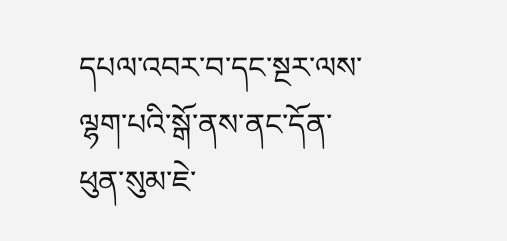དཔལ་འབར་བ་དང་སྔར་ལས་ལྷག་པའི་སྒོ་ནས་ནང་དོན་ཕུན་སུམ་ཇེ་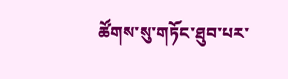ཚོགས་སུ་གཏོང་ཐུབ་པར་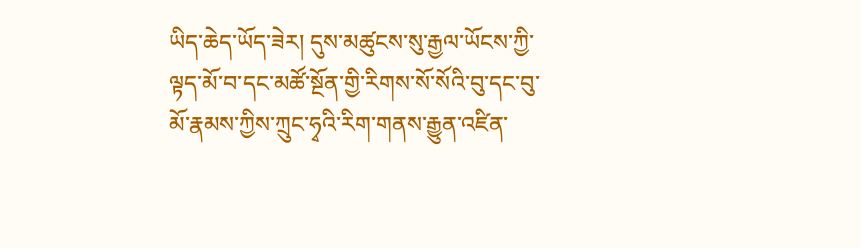ཡིད་ཆེད་ཡོད་ཟེར། དུས་མཚུངས་སུ་རྒྱལ་ཡོངས་ཀྱི་ལྟད་མོ་བ་དང་མཚོ་སྔོན་གྱི་རིགས་སོ་སོའི་བུ་དང་བུ་མོ་རྣམས་ཀྱིས་ཀྲུང་ཧྭའི་རིག་གནས་རྒྱུན་འཛིན་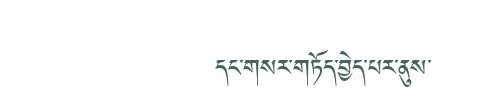དང་གསར་གཏོད་བྱེད་པར་ནུས་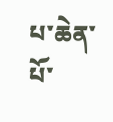པ་ཆེན་པོ་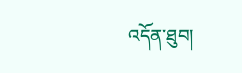འདོན་ཐུབ།